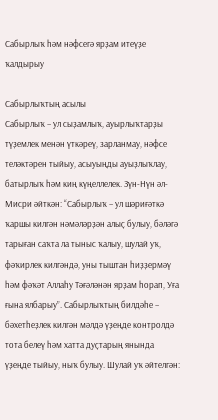Сабырлыҡ һәм нәфсегә ярҙам итеүҙе ҡалдырыу

Сабырлыҡтың асылы
Сабырлыҡ − ул сыҙамлыҡ, ауырлыҡтарҙы түҙемлек менән үткәреү, зарланмау, нәфсе теләктәрен тыйыу, асыуыңды ауыҙлыҡлау, батырлыҡ һәм киң күңеллелек. Зүн-Нүн әл-Мисри әйткән: “Сабырлыҡ − ул шәриғәткә ҡаршы килгән нәмәләрҙән алыҫ булыу, бәләгә тарыған саҡта ла тыныс ҡалыу, шулай уҡ, фәҡирлек килгәндә, уны тыштан һиҙҙермәү һәм фәҡәт Аллаһу Тәғәләнән ярҙам һорап, Уға ғына ялбарыу”. Сабырлыҡтың билдәһе − бәхетһеҙлек килгән мәлдә үҙеңде контролдә тота белеү һәм хатта дуҫтарың янында үҙеңде тыйыу, ныҡ булыу. Шулай уҡ әйтелгән: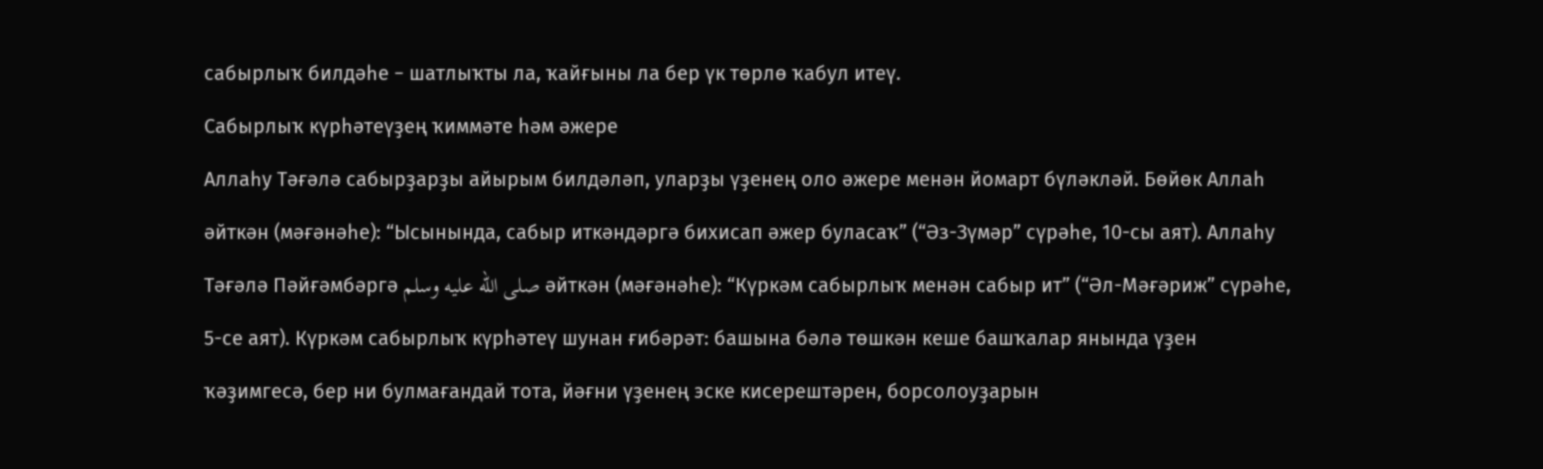сабырлыҡ билдәһе − шатлыҡты ла, ҡайғыны ла бер үк төрлө ҡабул итеү.
Сабырлыҡ күрһәтеүҙең ҡиммәте һәм әжере
Аллаһу Тәғәлә сабырҙарҙы айырым билдәләп, уларҙы үҙенең оло әжере менән йомарт бүләкләй. Бөйөк Аллаһ әйткән (мәғәнәһе): “Ысынында, сабыр иткәндәргә бихисап әжер буласаҡ” (“Әз-Зүмәр” сүрәһе, 10-сы аят). Аллаһу Тәғәлә Пәйғәмбәргә صلى الله عليه وسلم әйткән (мәғәнәһе): “Күркәм сабырлыҡ менән сабыр ит” (“Әл-Мәғәриж” сүрәһе, 5-се аят). Күркәм сабырлыҡ күрһәтеү шунан ғибәрәт: башына бәлә төшкән кеше башҡалар янында үҙен ҡәҙимгесә, бер ни булмағандай тота, йәғни үҙенең эске кисерештәрен, борсолоуҙарын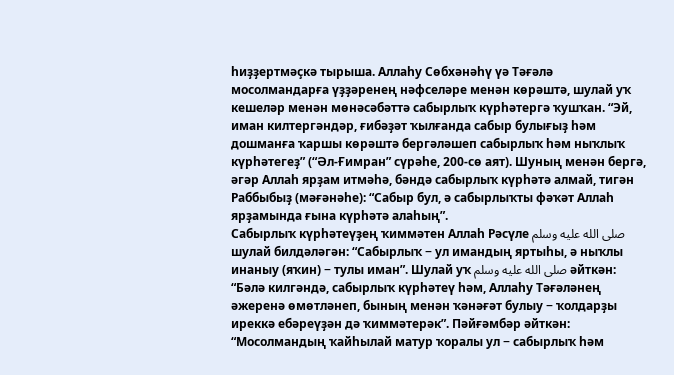һиҙҙертмәҫкә тырыша. Аллаһу Сөбхәнәһү үә Тәғәлә мосолмандарға үҙҙәренең нәфселәре менән көрәштә, шулай уҡ кешеләр менән мөнәсәбәттә сабырлыҡ күрһәтергә ҡушҡан. “Эй, иман килтергәндәр, ғибәҙәт ҡылғанда сабыр булығыҙ һәм дошманға ҡаршы көрәштә бергәләшеп сабырлыҡ һәм ныҡлыҡ күрһәтегеҙ” (“Әл-Ғимран” сүрәһе, 200-сө аят). Шуның менән бергә, әгәр Аллаһ ярҙам итмәһә, бәндә сабырлыҡ күрһәтә алмай, тигән Раббыбыҙ (мәғәнәһе): “Сабыр бул, ә сабырлыҡты фәҡәт Аллаһ ярҙамында ғына күрһәтә алаһың”.
Сабырлыҡ күрһәтеүҙең ҡиммәтен Аллаһ Рәсүле صلى الله عليه وسلم шулай билдәләгән: “Сабырлыҡ − ул имандың яртыһы, ә ныҡлы инаныу (яҡин) − тулы иман”. Шулай уҡ صلى الله عليه وسلم әйткән: “Бәлә килгәндә, сабырлыҡ күрһәтеү һәм, Аллаһу Тәғәләнең әжеренә өмөтләнеп, бының менән ҡәнәғәт булыу − ҡолдарҙы иреккә ебәреүҙән дә ҡиммәтерәк”. Пәйғәмбәр әйткән: “Мосолмандың ҡайһылай матур ҡоралы ул − сабырлыҡ һәм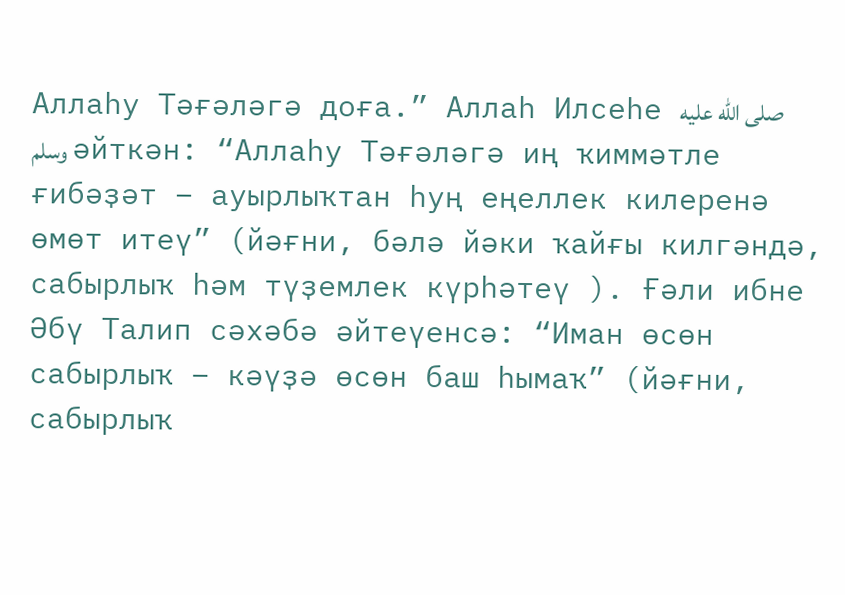Аллаһу Тәғәләгә доға.” Аллаһ Илсеһе صلى الله عليه وسلم әйткән: “Аллаһу Тәғәләгә иң ҡиммәтле ғибәҙәт − ауырлыҡтан һуң еңеллек килеренә өмөт итеү” (йәғни, бәлә йәки ҡайғы килгәндә, сабырлыҡ һәм түҙемлек күрһәтеү ). Ғәли ибне Әбү Талип сәхәбә әйтеүенсә: “Иман өсөн сабырлыҡ – кәүҙә өсөн баш һымаҡ” (йәғни, сабырлыҡ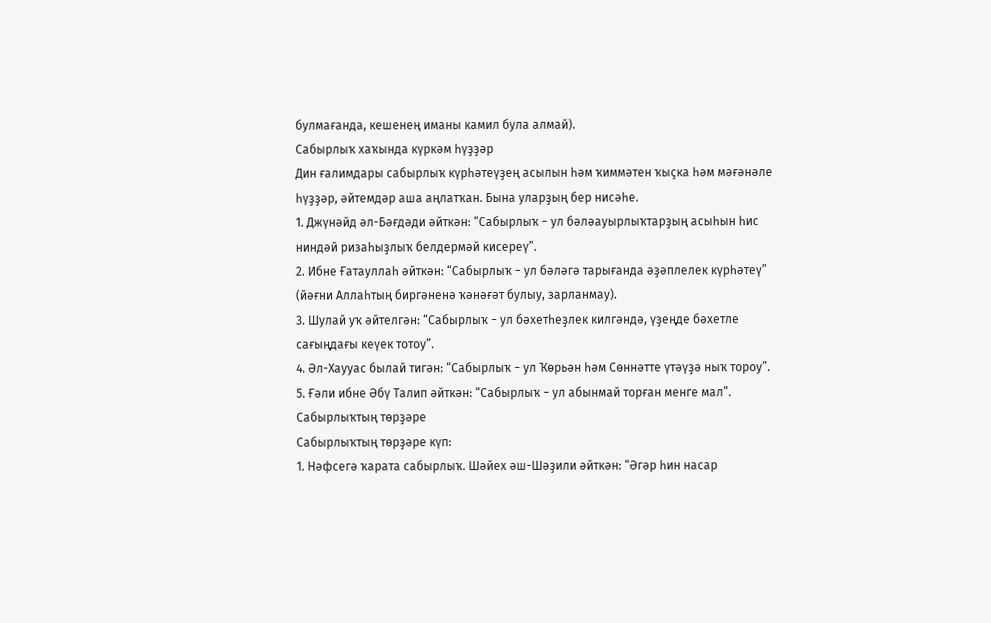булмағанда, кешенең иманы камил була алмай).
Сабырлыҡ хаҡында күркәм һүҙҙәр
Дин ғалимдары сабырлыҡ күрһәтеүҙең асылын һәм ҡиммәтен ҡыҫка һәм мәғәнәле һүҙҙәр, әйтемдәр аша аңлатҡан. Бына уларҙың бер нисәһе.
1. Джүнәйд әл-Бәғдәди әйткән: “Сабырлыҡ − ул бәләауырлыҡтарҙың асыһын һис ниндәй ризаһыҙлыҡ белдермәй кисереү”.
2. Ибне Ғатауллаһ әйткән: “Сабырлыҡ − ул бәләгә тарығанда әҙәплелек күрһәтеү” (йәғни Аллаһтың биргәненә ҡәнәғәт булыу, зарланмау).
3. Шулай уҡ әйтелгән: “Сабырлыҡ − ул бәхетһеҙлек килгәндә, үҙеңде бәхетле сағыңдағы кеүек тотоу”.
4. Әл-Хаууас былай тигән: “Сабырлыҡ − ул Ҡөрьән һәм Сөннәтте үтәүҙә ныҡ тороу”.
5. Ғәли ибне Әбү Талип әйткән: “Сабырлыҡ − ул абынмай торған менге мал”.
Сабырлыҡтың төрҙәре
Сабырлыҡтың төрҙәре күп:
1. Нәфсегә ҡарата сабырлыҡ. Шәйех әш-Шәҙили әйткән: “Әгәр һин насар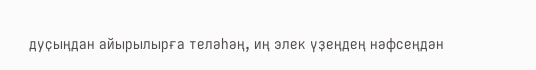дуҫыңдан айырылырға теләһәң, иң элек үҙеңдең нәфсеңдән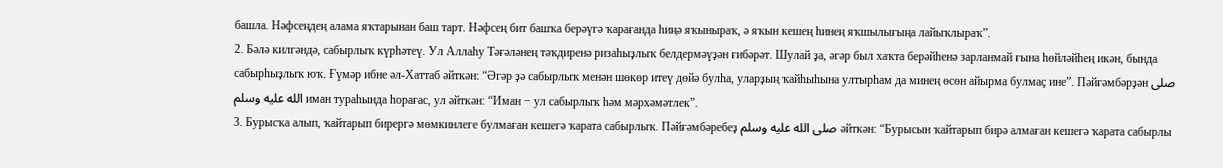башла. Нәфсеңдең алама яҡтарынан баш тарт. Нәфсең бит башҡа берәүгә ҡарағанда һиңә яҡыныраҡ, ә яҡын кешең һинең яҡшылығыңа лайыҡлыраҡ”.
2. Бәлә килгәндә, сабырлыҡ күрһәтеү. Ул Аллаһу Тәғәләнең тәҡдиренә ризаһыҙлыҡ белдермәүҙән ғибәрәт. Шулай ҙа, әгәр был хаҡта берәйһенә зарланмай ғына һөйләйһең икән, бында сабырһыҙлыҡ юҡ. Ғүмәр ибне әл-Хаттаб әйткән: “Әгәр ҙә сабырлыҡ менән шөкөр итеү дөйә булһа, уларҙың ҡайһыһына ултырһам да минең өсөн айырма булмаҫ ине”. Пәйғәмбәрҙән صلى الله عليه وسلم иман тураһында һорағас, ул әйткән: “Иман − ул сабырлыҡ һәм мәрхәмәтлек”.
3. Бурысҡа алып, ҡайтарып бирергә мөмкинлеге булмаған кешегә ҡарата сабырлыҡ. Пәйғәмбәребеҙ صلى الله عليه وسلم әйткән: “Бурысын ҡайтарып бирә алмаған кешегә ҡарата сабырлы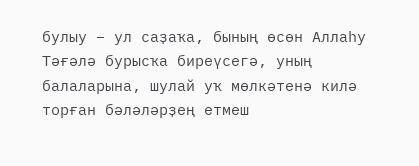булыу − ул саҙаҡа, бының өсөн Аллаһу Тәғәлә бурысҡа биреүсегә, уның балаларына, шулай уҡ мөлкәтенә килә торған бәләләрҙең етмеш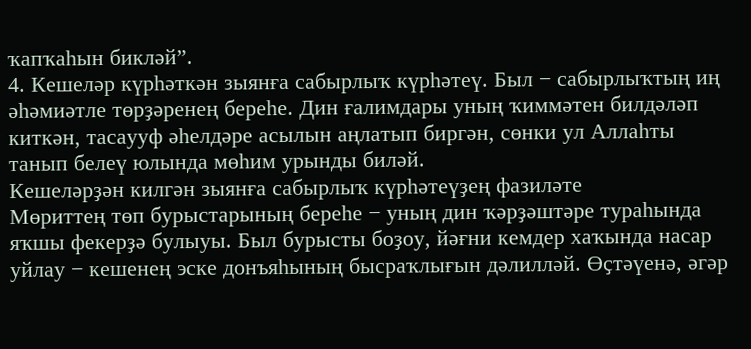ҡапҡаһын бикләй”.
4. Кешеләр күрһәткән зыянға сабырлыҡ күрһәтеү. Был − сабырлыҡтың иң әһәмиәтле төрҙәренең береһе. Дин ғалимдары уның ҡиммәтен билдәләп киткән, тасаууф әһелдәре асылын аңлатып биргән, сөнки ул Аллаһты танып белеү юлында мөһим урынды биләй.
Кешеләрҙән килгән зыянға сабырлыҡ күрһәтеүҙең фазиләте
Мөриттең төп бурыстарының береһе − уның дин ҡәрҙәштәре тураһында яҡшы фекерҙә булыуы. Был бурысты боҙоу, йәғни кемдер хаҡында насар уйлау − кешенең эске донъяһының бысраҡлығын дәлилләй. Өҫтәүенә, әгәр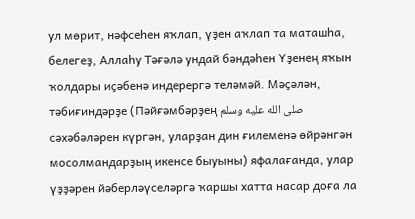ул мөрит, нәфсеһен яҡлап, үҙен аҡлап та маташһа, белегеҙ, Аллаһу Тәғәлә ундай бәндәһен Үҙенең яҡын ҡолдары иҫәбенә индерергә теләмәй. Мәҫәлән, тәбиғиндәрҙе (Пәйғәмбәрҙең صلى الله عليه وسلم сәхәбәләрен күргән, уларҙан дин ғилеменә өйрәнгән мосолмандарҙың икенсе быуыны) яфалағанда, улар үҙҙәрен йәберләүселәргә ҡаршы хатта насар доға ла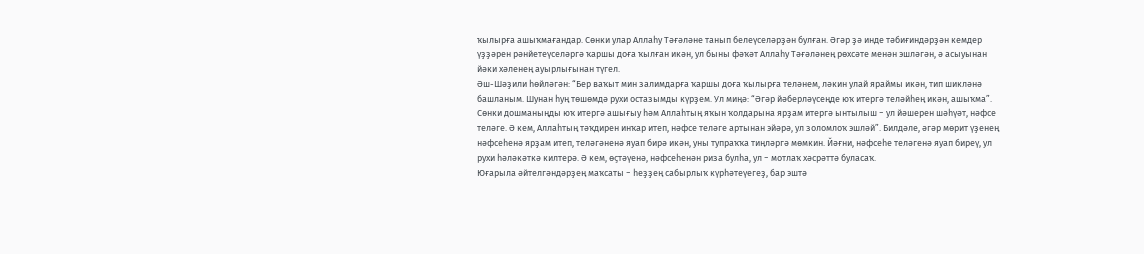ҡылырға ашыҡмағандар. Сөнки улар Аллаһу Тәғәләне танып белеүселәрҙән булған. Әгәр ҙә инде тәбиғиндәрҙән кемдер үҙҙәрен рәнйетеүселәргә ҡаршы доға ҡылған икән, ул быны фәҡәт Аллаһу Тәғәләнең рөхсәте менән эшләгән, ә асыуынан йәки хәленең ауырлығынан түгел.
Әш-Шәҙили һөйләгән: “Бер ваҡыт мин залимдарға ҡаршы доға ҡылырға теләнем, ләкин улай яраймы икән, тип шикләнә башланым. Шунан һуң төшөмдә рухи остазымды күрҙем. Ул миңә: “Әгәр йәберләүсеңде юҡ итергә теләйһең икән, ашыҡма”. Сөнки дошманыңды юҡ итергә ашығыу һәм Аллаһтың яҡын ҡолдарына ярҙам итергә ынтылыш − ул йәшерен шәһүәт, нәфсе теләге. Ә кем, Аллаһтың тәҡдирен инҡар итеп, нәфсе теләге артынан эйәрә, ул золомлоҡ эшләй”. Билдәле, әгәр мөрит үҙенең нәфсеһенә ярҙам итеп, теләгәненә яуап бирә икән, уны тупраҡҡа тиңләргә мөмкин. Йәғни, нәфсеһе теләгенә яуап биреү, ул рухи һәләкәткә килтерә. Ә кем, өҫтәүенә, нәфсеһенән риза булһа, ул − мотлаҡ хәсрәттә буласаҡ.
Юғарыла әйтелгәндәрҙең маҡсаты − һеҙҙең сабырлыҡ күрһәтеүегеҙ, бар эштә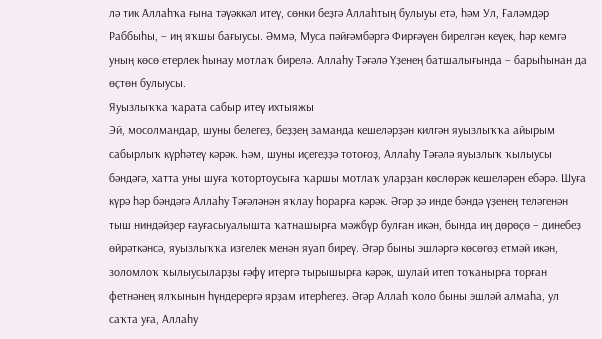лә тик Аллаһҡа ғына тәүәккәл итеү, сөнки беҙгә Аллаһтың булыуы етә, һәм Ул, Ғаләмдәр Раббыһы, − иң яҡшы бағыусы. Әммә, Муса пәйғәмбәргә Фирғәүен бирелгән кеүек, һәр кемгә уның көсө етерлек һынау мотлаҡ бирелә. Аллаһу Тәғәлә Үҙенең батшалығында − барыһынан да өҫтөн булыусы.
Яуызлыҡҡа ҡарата сабыр итеү ихтыяжы
Эй, мосолмандар, шуны белегеҙ, беҙҙең заманда кешеләрҙән килгән яуызлыҡҡа айырым сабырлыҡ күрһәтеү кәрәк. Һәм, шуны иҫегеҙҙә тотоғоҙ, Аллаһу Тәғәлә яуызлыҡ ҡылыусы бәндәгә, хатта уны шуға ҡотортоусыға ҡаршы мотлаҡ уларҙан көслөрәк кешеләрен ебәрә. Шуға күрә һәр бәндәгә Аллаһу Тәғәләнән яҡлау һорарға кәрәк. Әгәр ҙә инде бәндә үҙенең теләгенән тыш ниндәйҙер ғауғасыуалышта ҡатнашырға мәжбүр булған икән, бында иң дөрөҫө − динебеҙ өйрәткәнсә, яуызлыҡҡа изгелек менән яуап биреү. Әгәр быны эшләргә көсөгөҙ етмәй икән, золомлоҡ ҡылыусыларҙы ғәфү итергә тырышырға кәрәк, шулай итеп тоҡанырға торған фетнәнең ялҡынын һүндерергә ярҙам итерһегеҙ. Әгәр Аллаһ ҡоло быны эшләй алмаһа, ул саҡта уға, Аллаһу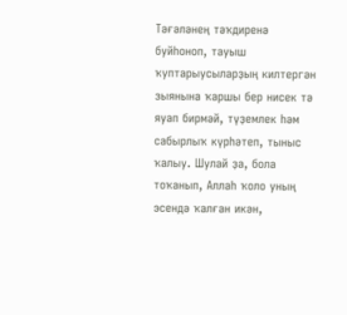Тәғәләнең тәҡдиренә буйһоноп, тауыш ҡуптарыусыларҙың килтергән зыянына ҡаршы бер нисек тә яуап бирмәй, түҙемлек һәм сабырлыҡ күрһәтеп, тыныс ҡалыу. Шулай ҙа, бола тоҡанып, Аллаһ ҡоло уның эсендә ҡалған икән,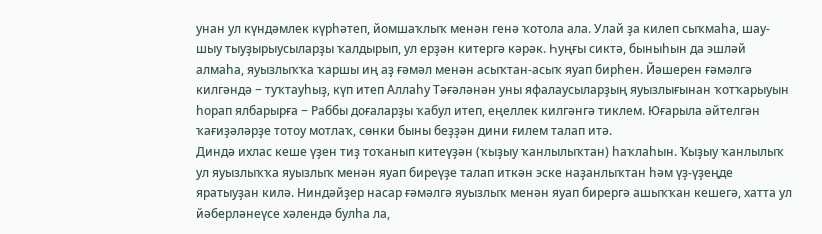унан ул күндәмлек күрһәтеп, йомшаҡлыҡ менән генә ҡотола ала. Улай ҙа килеп сыҡмаһа, шау-шыу тыуҙырыусыларҙы ҡалдырып, ул ерҙән китергә кәрәк. Һуңғы сиктә, быныһын да эшләй алмаһа, яуызлыҡҡа ҡаршы иң аҙ ғәмәл менән асыҡтан-асыҡ яуап бирһен. Йәшерен ғәмәлгә килгәндә − туҡтауһыҙ, күп итеп Аллаһу Тәғәләнән уны яфалаусыларҙың яуызлығынан ҡотҡарыуын һорап ялбарырға − Раббы доғаларҙы ҡабул итеп, еңеллек килгәнгә тиклем. Юғарыла әйтелгән ҡағиҙәләрҙе тотоу мотлаҡ, сөнки быны беҙҙән дини ғилем талап итә.
Диндә ихлас кеше үҙен тиҙ тоҡанып китеүҙән (ҡыҙыу ҡанлылыҡтан) һаҡлаһын. Ҡыҙыу ҡанлылыҡ ул яуызлыҡҡа яуызлыҡ менән яуап биреүҙе талап иткән эске наҙанлыҡтан һәм үҙ-үҙеңде яратыуҙан килә. Ниндәйҙер насар ғәмәлгә яуызлыҡ менән яуап бирергә ашыҡҡан кешегә, хатта ул йәберләнеүсе хәлендә булһа ла,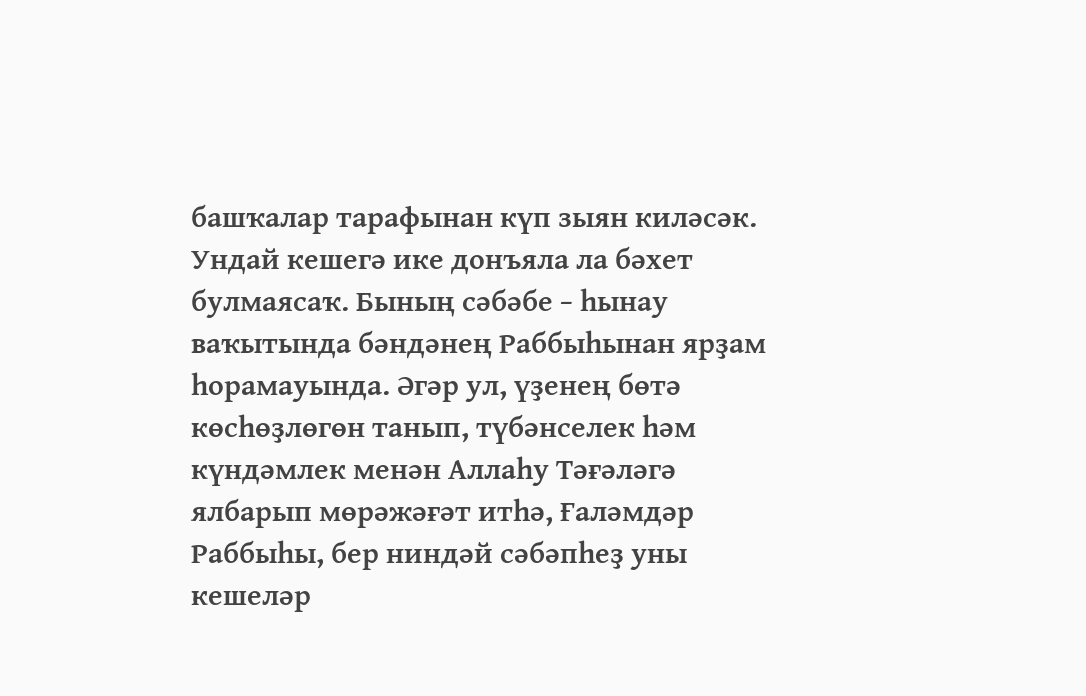башҡалар тарафынан күп зыян киләсәк. Ундай кешегә ике донъяла ла бәхет булмаясаҡ. Бының сәбәбе − һынау ваҡытында бәндәнең Раббыһынан ярҙам һорамауында. Әгәр ул, үҙенең бөтә көсһөҙлөгөн танып, түбәнселек һәм күндәмлек менән Аллаһу Тәғәләгә ялбарып мөрәжәғәт итһә, Ғаләмдәр Раббыһы, бер ниндәй сәбәпһеҙ уны кешеләр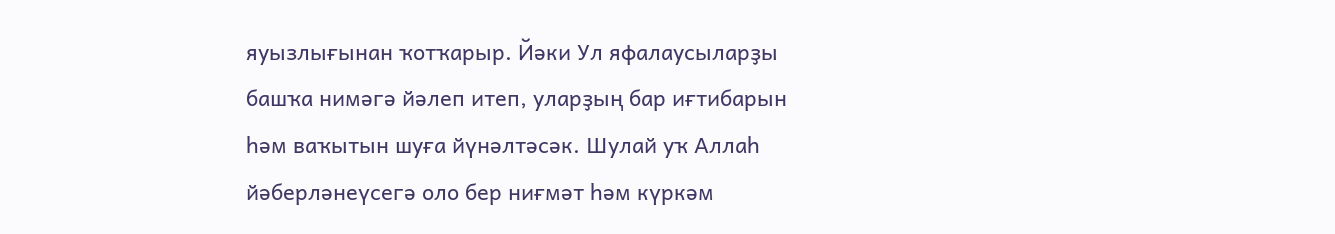яуызлығынан ҡотҡарыр. Йәки Ул яфалаусыларҙы башҡа нимәгә йәлеп итеп, уларҙың бар иғтибарын һәм ваҡытын шуға йүнәлтәсәк. Шулай уҡ Аллаһ йәберләнеүсегә оло бер ниғмәт һәм күркәм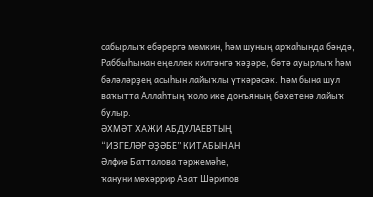сабырлыҡ ебәрергә мөмкин, һәм шуның арҡаһында бәндә, Раббыһынан еңеллек килгәнгә ҡәҙәре, бөтә ауырлыҡ һәм бәләләрҙең асыһын лайыҡлы үткәрәсәк. Һәм бына шул ваҡытта Аллаһтың ҡоло ике донъяның бәхетенә лайыҡ булыр.
ӘХМӘТ ХАЖИ АБДУЛАЕВТЫҢ
“ИЗГЕЛӘР ӘҘӘБЕ” КИТАБЫНАН
Әлфиә Батталова тәржемәһе,
ҡануни мөхәррир Азат Шәрипов